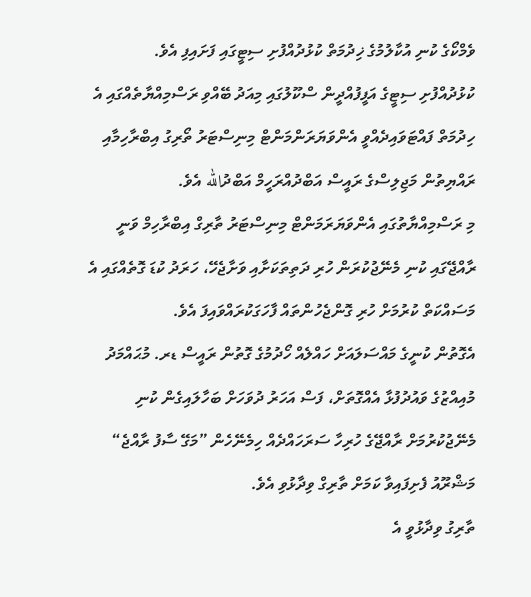ވެމްކޯގެ ކުނި އުކާލުމުގެ ޚިދުމަތް ކުޅުދުއްފުށި ސިޓީގައި ފަށައިފި އެވެ.
ކުޅުދުއްފުށި ސިޓީގެ އަފީފުއްދީން ސްކޫލުގައި މިއަދު ބޭއްވި ރަސްމިއްޔާތެއްގައި އެ ހިދުމަތް ފައްޓަވައިދެއްވީ އެންވަޔަރަންމަންޓް މިނިސްޓަރު ތޯރިގު އިބްރާހިމާއި ރައްޔިތުން މަޖިލިސްގެ ރައީސް އަބްދުއްރަހީމް އަބްދުالله އެވެ.
މި ރަސްމިއްޔާތުގައި އެންވަޔަރަމަންޓް މިނިސްޓަރު ތާރިގް އިބްރާހިމް ވަނީ ރާއްޖޭގައި ކުނި މެނޭޖުކުރަން ހުރި ދަތިތަކަށާއި ވަށާޖެހޭ، ހަރަދު ކުޑަ ގޮތެއްގައި އެ މަސައްކަތް ކުރުމަށް ހުރި ގޮންޖެހުންތައް ފާހަގަކުރައްވައިފަ އެވެ.
އެގޮތުން ކުނީގެ މައްސަލައަށް ހައްލެއް ހޯދުމުގެ ގޮތުން ރައީސް ޑރ. މުޙައްމަދު މުއިއްޒުގެ ވައުދުފުޅާ އެއްގޮތަށް، ފަސް އަހަރު ދުވަހަށް ބަހާލައިގެން ކުނި މެނޭޖުކުރުމަށް ރާއްޖޭގެ ހުރިހާ ސަރަހައްދެއް ހިމެނޭހެން ”މަގޭ ސާފު ރާއްޖެ“ މަޝްރޫއު ފެށިފައިވާ ކަމަށް ތާރިގް ވިދާޅުވި އެވެ.
ތާރިގު ވިދާޅުވީ އެ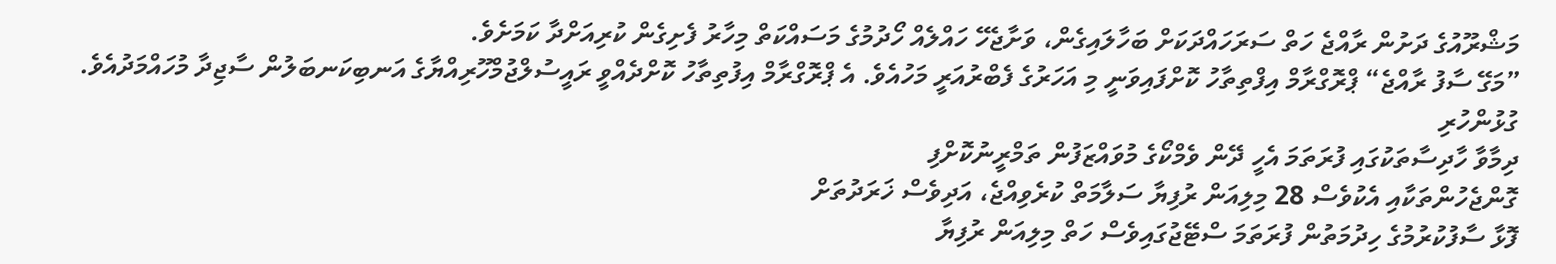މަޝްރޫއުގެ ދަށުން ރާއްޖެ ހަތް ސަރަހައްދަކަށް ބަހާލައިގެން، ވަށާޖެހޭ ހައްލެއް ހޯދުމުގެ މަސައްކަތް މިހާރު ފެށިގެން ކުރިއަށްދާ ކަމަށެވެ.
”މަގޭ ސާފު ރާއްޖެ“ ޕްރޮގްރާމް އިފްތިތާހު ކޮށްފައިވަނީ މި އަހަރުގެ ފެބްރުއަރީ މަހުއެވެ. އެ ޕްރޮގްރާމް އިފުތިތާހު ކޮށްދެއްވީ ރައީސުލްޖުމްހޫރިއްޔާގެ އަނބިކަނބަލުން ސާޖިދާ މުހައްމަދުއެވެ.
ގުޅުންހުރި
ދިމާވާ ހާދިސާތަކުގައި ފުރަތަމަ އެހީ ދޭން ވެމްކޯގެ މުވައްޒަފުން ތަމްރީނުކޮށްފި
ގޮންޖެހުންތަކާއި އެކުވެސް 28 މިލިއަން ރުފިޔާ ސަލާމަތް ކުރެވިއްޖެ، އަދިވެސް ޚަރަދުތަށް
ފޮޅާ ސާފުކުރުމުގެ ހިދުމަތުން ފުރަތަމަ ސްޓޭޖުގައިވެސް ހަތް މިލިއަން ރުފިޔާ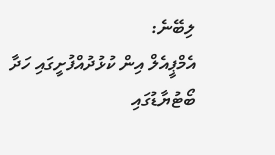ލިބޭނެ:
އެމްޕީއެލް އިން ކުޅުދުއްފުށީގައި ހަދާ ބޯޓުޔާޑުގައި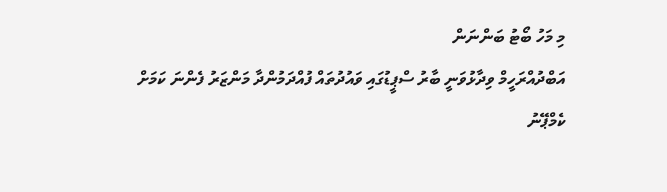މި މަހު ބޯޓު ބަންނަން
އަބްދުއްރަހީމް ވިދާޅުވަނީ ބާރު ސްޕީޑުގައި ވައުދުތައް ފުއްދަމުންދާ މަންޒަރު ފެންނަ ކަމަށް
ކެމްޕޭނު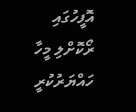އޮފީހުގައި ރޯކޮށްލި މީހާ ހައްޔަރުކުރީ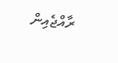ރާއްޖެއިން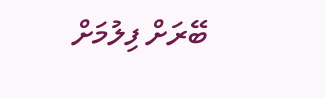ބޭރަށް ފިލުމަށް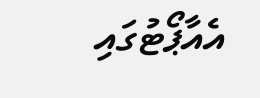އެއާޕޯޓުގައި